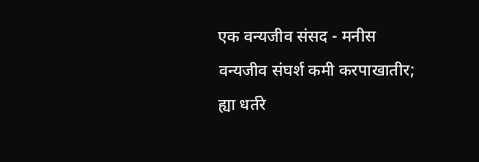एक वन्यजीव संसद - मनीस वन्यजीव संघर्श कमी करपाखातीर; ह्या धर्तरे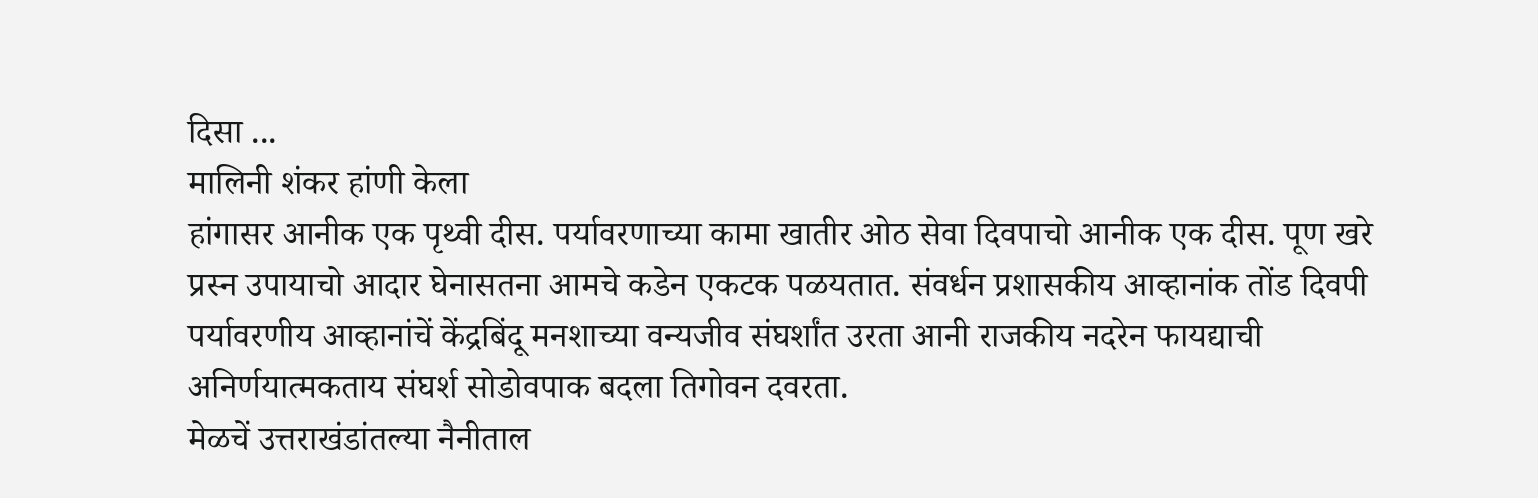दिसा ...
मालिनी शंकर हांणी केला
हांगासर आनीक एक पृथ्वी दीस. पर्यावरणाच्या कामा खातीर ओठ सेवा दिवपाचो आनीक एक दीस. पूण खरे प्रस्न उपायाचो आदार घेनासतना आमचे कडेन एकटक पळयतात. संवर्धन प्रशासकीय आव्हानांक तोंड दिवपी पर्यावरणीय आव्हानांचें केंद्रबिंदू मनशाच्या वन्यजीव संघर्शांत उरता आनी राजकीय नदरेन फायद्याची अनिर्णयात्मकताय संघर्श सोडोवपाक बदला तिगोवन दवरता.
मेळचें उत्तराखंडांतल्या नैनीताल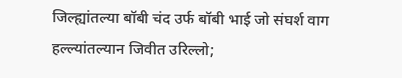जिल्ह्यांतल्या बॉबी चंद उर्फ बॉबी भाई जो संघर्श वाग हल्ल्यांतल्यान जिवीत उरिल्लो;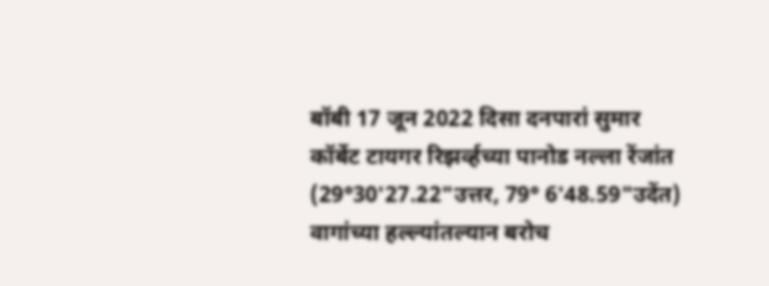बॉबी 17 जून 2022 दिसा दनपारां सुमार कॉर्बेट टायगर रिझर्व्हच्या पानोड नल्ला रेंजांत (29°30'27.22"उत्तर, 79° 6'48.59"उदेंत) वागांच्या हल्ल्यांतल्यान बरोच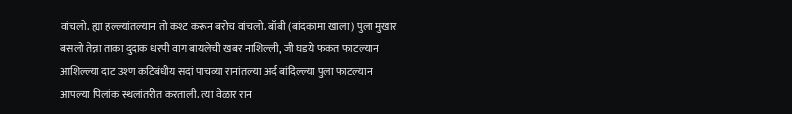वांचलो. ह्या हल्ल्यांतल्यान तो कश्ट करून बरोच वांचलो. बॉबी (बांदकामा खाला) पुला मुखार बसलो तेन्ना ताका दुदाक धरपी वाग बायलेची खबर नाशिल्ली, जी घडये फकत फाटल्यान आशिल्ल्या दाट उश्ण कटिबंधीय सदां पाचव्या रानांतल्या अर्द बांदिल्ल्या पुला फाटल्यान आपल्या पिलांक स्थलांतरीत करताली. त्या वेळार रान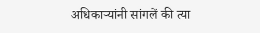अधिकाऱ्यांनी सांगलें की त्या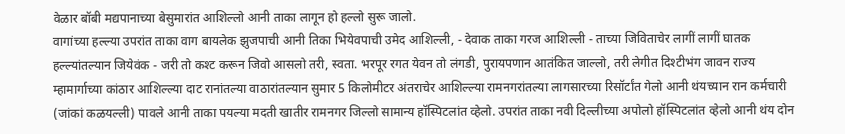वेळार बॉबी मद्यपानाच्या बेसुमारांत आशिल्लो आनी ताका लागून हो हल्लो सुरू जालो.
वागांच्या हल्ल्या उपरांत ताका वाग बायलेक झुजपाची आनी तिका भियेवपाची उमेद आशिल्ली, - देवाक ताका गरज आशिल्ली - ताच्या जिविताचेर लागीं लागीं घातक हल्ल्यांतल्यान जियेवंक - जरी तो कश्ट करून जिवो आसलो तरी, स्वता. भरपूर रगत येवन तो लंगडी, पुरायपणान आतंकित जाल्लो, तरी लेगीत दिश्टीभंग जावन राज्य म्हामार्गाच्या कांठार आशिल्ल्या दाट रानांतल्या वाठारांतल्यान सुमार 5 किलोमीटर अंतराचेर आशिल्ल्या रामनगरांतल्या लागसारच्या रिसॉर्टांत गेलो आनी थंयच्यान रान कर्मचारी (जांकां कळयल्ली) पावले आनी ताका पयल्या मदती खातीर रामनगर जिल्लो सामान्य हॉस्पिटलांत व्हेलो. उपरांत ताका नवी दिल्लीच्या अपोलो हॉस्पिटलांत व्हेलो आनी थंय दोन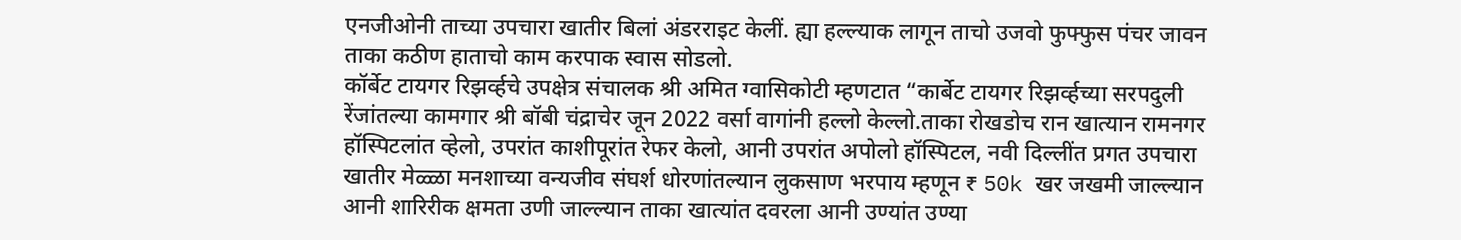एनजीओनी ताच्या उपचारा खातीर बिलां अंडरराइट केलीं. ह्या हल्ल्याक लागून ताचो उजवो फुफ्फुस पंचर जावन ताका कठीण हाताचो काम करपाक स्वास सोडलो.
कॉर्बेट टायगर रिझर्व्हचे उपक्षेत्र संचालक श्री अमित ग्वासिकोटी म्हणटात “कार्बेट टायगर रिझर्व्हच्या सरपदुली रेंजांतल्या कामगार श्री बॉबी चंद्राचेर जून 2022 वर्सा वागांनी हल्लो केल्लो.ताका रोखडोच रान खात्यान रामनगर हॉस्पिटलांत व्हेलो, उपरांत काशीपूरांत रेफर केलो, आनी उपरांत अपोलो हॉस्पिटल, नवी दिल्लींत प्रगत उपचारा खातीर मेळ्ळा मनशाच्या वन्यजीव संघर्श धोरणांतल्यान लुकसाण भरपाय म्हणून ₹ 50k खर जखमी जाल्ल्यान आनी शारिरीक क्षमता उणी जाल्ल्यान ताका खात्यांत दवरला आनी उण्यांत उण्या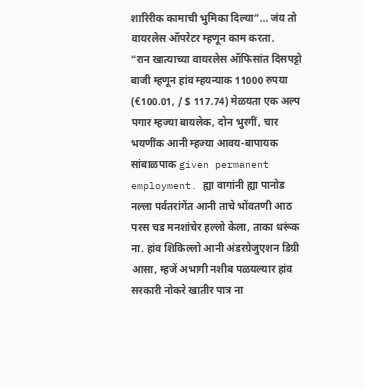शारिरीक कामाची भुमिका दिल्या”... जंय तो वायरलेस ऑपरेटर म्हणून काम करता.
“रान खात्याच्या वायरलेस ऑफिसांत दिसपट्टो बाजी म्हणून हांव म्हयन्याक 11000 रुपया (€100.01, / $ 117.74) मेळयता एक अल्प पगार म्हज्या बायलेक, दोन भुरगीं, चार भयणींक आनी म्हज्या आवय-बापायक सांबाळपाक given permanent employment. ह्या वागांनी ह्या पानोड नल्ला पर्वतरांगेंत आनी ताचे भोंवतणी आठ परस चड मनशांचेर हल्लो केला, ताका धरूंक ना. हांव शिकिल्लो आनी अंडरग्रेजुएशन डिग्री आसा, म्हजें अभागी नशीब पळयल्यार हांव सरकारी नोकरे खातीर पात्र ना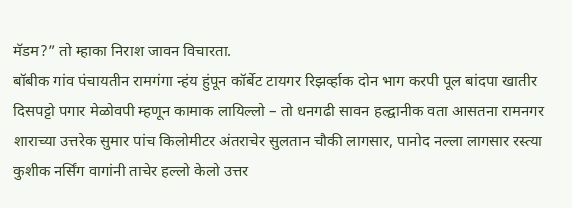मॅडम?” तो म्हाका निराश जावन विचारता.
बॉबीक गांव पंचायतीन रामगंगा न्हंय हुंपून कॉर्बेट टायगर रिझर्व्हाक दोन भाग करपी पूल बांदपा खातीर दिसपट्टो पगार मेळोवपी म्हणून कामाक लायिल्लो – तो धनगढी सावन हल्द्वानीक वता आसतना रामनगर शाराच्या उत्तरेक सुमार पांच किलोमीटर अंतराचेर सुलतान चौकी लागसार, पानोद नल्ला लागसार रस्त्या कुशीक नर्सिंग वागांनी ताचेर हल्लो केलो उत्तर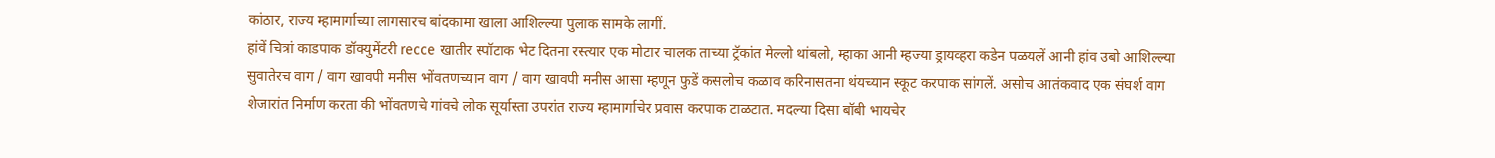कांठार, राज्य म्हामार्गाच्या लागसारच बांदकामा खाला आशिल्ल्या पुलाक सामके लागीं.
हांवें चित्रां काडपाक डॉक्युमेंटरी recce खातीर स्पॉटाक भेट दितना रस्त्यार एक मोटार चालक ताच्या ट्रॅकांत मेल्लो थांबलो, म्हाका आनी म्हज्या ड्रायव्हरा कडेन पळयलें आनी हांव उबो आशिल्ल्या सुवातेरच वाग / वाग खावपी मनीस भोंवतणच्यान वाग / वाग खावपी मनीस आसा म्हणून फुडें कसलोच कळाव करिनासतना थंयच्यान स्कूट करपाक सांगलें. असोच आतंकवाद एक संघर्श वाग शेजारांत निर्माण करता की भोंवतणचे गांवचे लोक सूर्यास्ता उपरांत राज्य म्हामार्गाचेर प्रवास करपाक टाळटात. मदल्या दिसा बॉबी भायचेर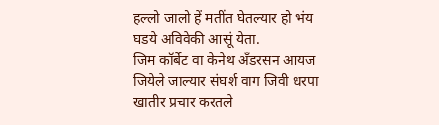हल्लो जालो हें मतींत घेतल्यार हो भंय घडये अविवेकी आसूं येता.
जिम कॉर्बेट वा केनेथ अँडरसन आयज जियेले जाल्यार संघर्श वाग जिवी धरपा खातीर प्रचार करतले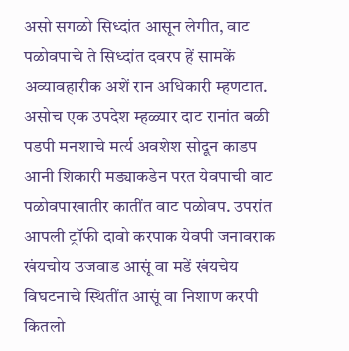असो सगळो सिध्दांत आसून लेगीत, वाट पळोवपाचे ते सिध्दांत दवरप हें सामकें अव्यावहारीक अशें रान अधिकारी म्हणटात. असोच एक उपदेश म्हळ्यार दाट रानांत बळी पडपी मनशाचे मर्त्य अवशेश सोदून काडप आनी शिकारी मड्याकडेन परत येवपाची वाट पळोवपाखातीर कातींत वाट पळोवप. उपरांत आपली ट्रॉफी दावो करपाक येवपी जनावराक खंयचोय उजवाड आसूं वा मडें खंयचेय विघटनाचे स्थितींत आसूं वा निशाण करपी कितलो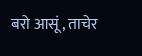बरो आसूं, ताचेर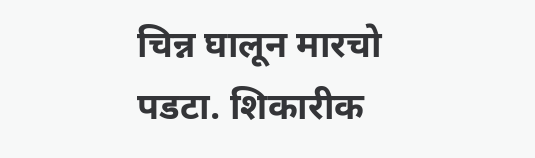चिन्न घालून मारचो पडटा. शिकारीक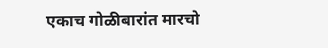एकाच गोळीबारांत मारचो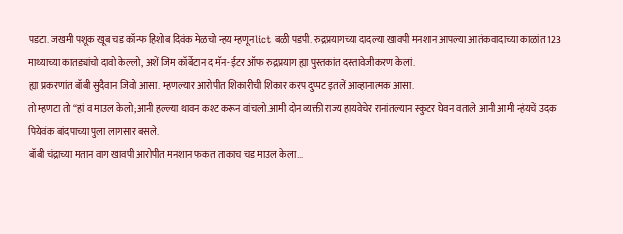पडटा. जखमी पशूक खूब चड कॉन्फ हिशोब दिवंक मेळचो न्हय म्हणूनlict बळी पडपी. रुद्रप्रयागच्या दादल्या खावपी मनशान आपल्या आतंकवादाच्या काळांत 123 माथ्याच्या कातड्यांचो दावो केल्लो, अशें जिम कॉर्बेटान द मॅन-ईटर ऑफ रुद्रप्रयाग ह्या पुस्तकांत दस्तावेजीकरण केलां.
ह्या प्रकरणांत बॉबी सुदैवान जिवो आसा. म्हणल्यार आरोपीत शिकारीची शिकार करप दुप्पट इतलें आव्हानात्मक आसा.
तो म्हणटा तो “हां व माउल केलो;आनी हल्ल्या थावन कश्ट करून वांचलो.आमी दोन व्यक्ती राज्य हायवेचेर रानांतल्यान स्कुटर घेवन वताले आनी आमी न्हंयचें उदक पियेवंक बांदपाच्या पुला लागसार बसले.
बॉबी चंद्राच्या मतान वाग खावपी आरोपीत मनशान फकत ताकाच चड माउल केला...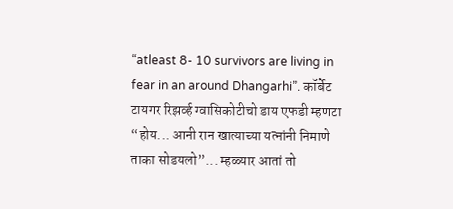“atleast 8- 10 survivors are living in fear in an around Dhangarhi”. कॉर्बेट टायगर रिझर्व्ह ग्वासिकोटीचो डाय एफडी म्हणटा “होय... आनी रान खात्याच्या यत्नांनी निमाणे ताका सोडयलो”... म्हळ्यार आतां तो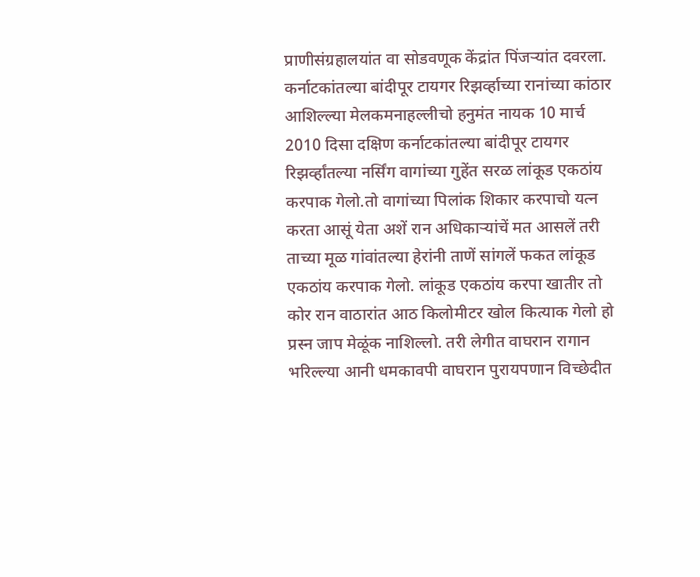प्राणीसंग्रहालयांत वा सोडवणूक केंद्रांत पिंजऱ्यांत दवरला.
कर्नाटकांतल्या बांदीपूर टायगर रिझर्व्हाच्या रानांच्या कांठार आशिल्ल्या मेलकमनाहल्लीचो हनुमंत नायक 10 मार्च 2010 दिसा दक्षिण कर्नाटकांतल्या बांदीपूर टायगर रिझर्व्हांतल्या नर्सिंग वागांच्या गुहेंत सरळ लांकूड एकठांय करपाक गेलो.तो वागांच्या पिलांक शिकार करपाचो यत्न करता आसूं येता अशें रान अधिकाऱ्यांचें मत आसलें तरी ताच्या मूळ गांवांतल्या हेरांनी ताणें सांगलें फकत लांकूड एकठांय करपाक गेलो. लांकूड एकठांय करपा खातीर तो कोर रान वाठारांत आठ किलोमीटर खोल कित्याक गेलो हो प्रस्न जाप मेळूंक नाशिल्लो. तरी लेगीत वाघरान रागान भरिल्ल्या आनी धमकावपी वाघरान पुरायपणान विच्छेदीत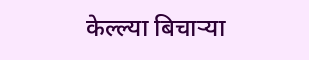केल्ल्या बिचाऱ्या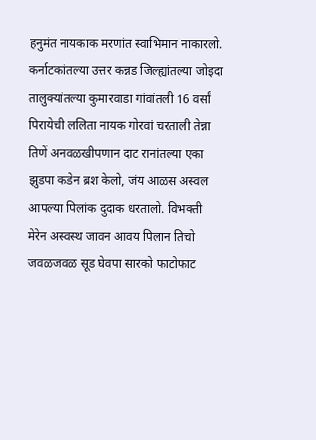हनुमंत नायकाक मरणांत स्वाभिमान नाकारलो.
कर्नाटकांतल्या उत्तर कन्नड जिल्ह्यांतल्या जोइदा तालुक्यांतल्या कुमारवाडा गांवांतली 16 वर्सां पिरायेची ललिता नायक गोरवां चरताली तेन्ना तिणें अनवळखीपणान दाट रानांतल्या एका झुडपा कडेन ब्रश केलो, जंय आळस अस्वल आपल्या पिलांक दुदाक धरतालो. विभक्ती मेरेन अस्वस्थ जावन आवय पिलान तिचो जवळजवळ सूड घेवपा सारको फाटोफाट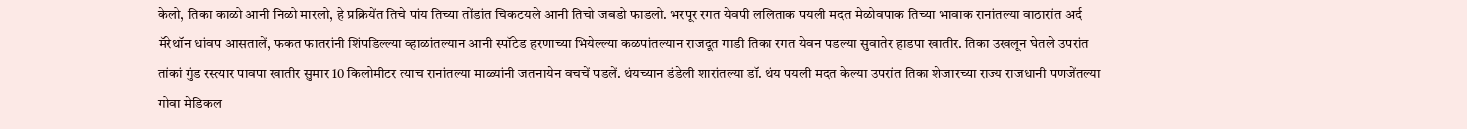केलो, तिका काळो आनी निळो मारलो, हे प्रक्रियेंत तिचे पांय तिच्या तोंडांत चिकटयले आनी तिचो जबडो फाडलो. भरपूर रगत येवपी ललिताक पयली मदत मेळोवपाक तिच्या भावाक रानांतल्या वाठारांत अर्द मॅरेथॉन धांवप आसतालें, फकत फातरांनी शिंपडिल्ल्या व्हाळांतल्यान आनी स्पॉटेड हरणाच्या भियेल्ल्या कळपांतल्यान राजदूत गाडी तिका रगत येवन पडल्या सुवातेर हाडपा खातीर. तिका उखलून घेतले उपरांत तांकां गुंड रस्त्यार पावपा खातीर सुमार 10 किलोमीटर त्याच रानांतल्या माळ्यांनी जतनायेन वचचें पडलें. थंयच्यान डंडेली शारांतल्या डॉ. थंय पयली मदत केल्या उपरांत तिका शेजारच्या राज्य राजधानी पणजेंतल्या गोवा मेडिकल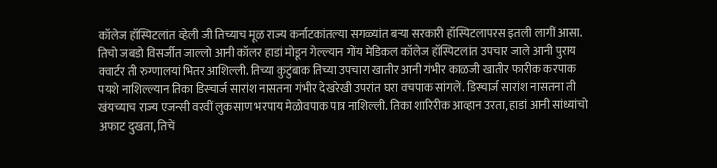कॉलेज हॉस्पिटलांत व्हेली जी तिच्याच मूळ राज्य कर्नाटकांतल्या सगळ्यांत बऱ्या सरकारी हॉस्पिटलापरस इतली लागीं आसा. तिचो जबडो विसर्जीत जाल्लो आनी कॉलर हाडां मोडून गेल्ल्यान गोंय मेडिकल कॉलेज हॉस्पिटलांत उपचार जाले आनी पुराय क्वार्टर ती रुग्णालयां भितर आशिल्ली. तिच्या कुटुंबाक तिच्या उपचारा खातीर आनी गंभीर काळजी खातीर फारीक करपाक पयशे नाशिल्ल्यान तिका डिस्चार्ज सारांश नासतना गंभीर देखरेखी उपरांत घरा वचपाक सांगलें. डिस्चार्ज सारांश नासतना ती खंयच्याच राज्य एजन्सी वरवीं लुकसाण भरपाय मेळोवपाक पात्र नाशिल्ली. तिका शारिरीक आव्हान उरता, हाडां आनी सांध्यांचो अफाट दुखता, तिचें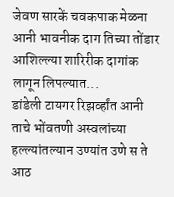जेवण सारकें चवकपाक मेळना आनी भावनीक दाग तिच्या तोंडार आशिल्ल्या शारिरीक दागांक लागून लिपल्यात...
डांडेली टायगर रिझर्व्हांत आनी ताचे भोंवतणी अस्वलांच्या हल्ल्यांतल्यान उण्यांत उणे स ते आठ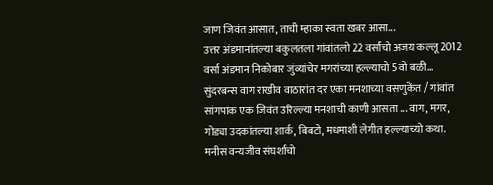जाण जिवंत आसात, ताची म्हाका स्वता खबर आसा...
उत्तर अंडमानांतल्या बकुलतला गांवांतलो 22 वर्सांचो अजय कल्लू 2012 वर्सा अंडमान निकोबार जुंव्यांचेर मगरांच्या हल्ल्याचो 5वो बळी...
सुंदरबन्स वाग राखीव वाठारांत दर एका मनशाच्या वसणुकेंत / गांवांत सांगपाक एक जिवंत उरिल्ल्या मनशाची काणी आसता ... वाग, मगर, गोड्या उदकांतल्या शार्क, बिबटो, मधमाशी लेगीत हल्ल्याच्यो कथा.
मनीस वन्यजीव संघर्शाचो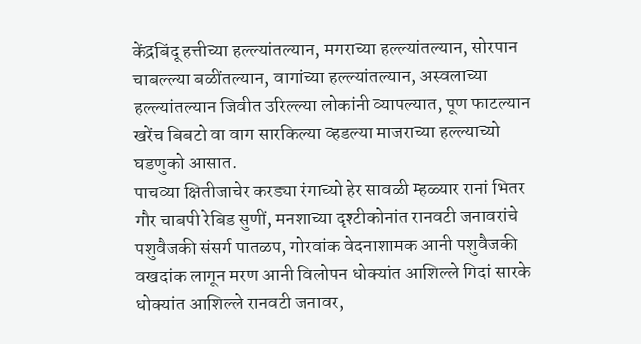केंद्रबिंदू हत्तीच्या हल्ल्यांतल्यान, मगराच्या हल्ल्यांतल्यान, सोरपान चाबल्ल्या बळींतल्यान, वागांच्या हल्ल्यांतल्यान, अस्वलाच्या हल्ल्यांतल्यान जिवीत उरिल्ल्या लोकांनी व्यापल्यात, पूण फाटल्यान खरेंच बिबटो वा वाग सारकिल्या व्हडल्या माजराच्या हल्ल्याच्यो घडणुको आसात.
पाचव्या क्षितीजाचेर करड्या रंगाच्यो हेर सावळी म्हळ्यार रानां भितर गौर चाबपी रेबिड सुणीं, मनशाच्या दृश्टीकोनांत रानवटी जनावरांचे पशुवैजकी संसर्ग पातळप, गोरवांक वेदनाशामक आनी पशुवैजकी वखदांक लागून मरण आनी विलोपन धोक्यांत आशिल्ले गिदां सारके धोक्यांत आशिल्ले रानवटी जनावर,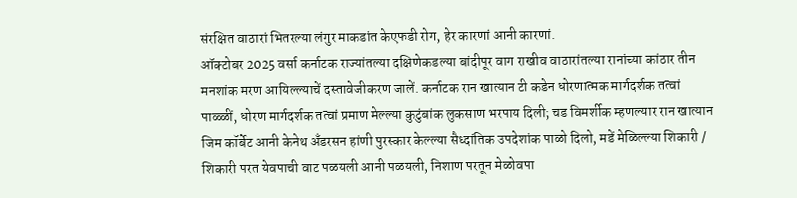संरक्षित वाठारां भितरल्या लंगुर माकडांत केएफडी रोग, हेर कारणां आनी कारणां.
ऑक्टोबर 2025 वर्सा कर्नाटक राज्यांतल्या दक्षिणेकडल्या बांदीपूर वाग राखीव वाठारांतल्या रानांच्या कांठार तीन मनशांक मरण आयिल्ल्याचें दस्तावेजीकरण जालें. कर्नाटक रान खात्यान टी कडेन धोरणात्मक मार्गदर्शक तत्वां पाळ्ळीं, धोरण मार्गदर्शक तत्वां प्रमाण मेल्ल्या कुटुंबांक लुकसाण भरपाय दिली; चड विमर्शीक म्हणल्यार रान खात्यान जिम कॉर्बेट आनी केनेथ अँडरसन हांणी पुरस्कार केल्ल्या सैध्दांतिक उपदेशांक पाळो दिलो, मडें मेळिल्ल्या शिकारी / शिकारी परत येवपाची वाट पळयली आनी पळयली, निशाण परतून मेळोवपा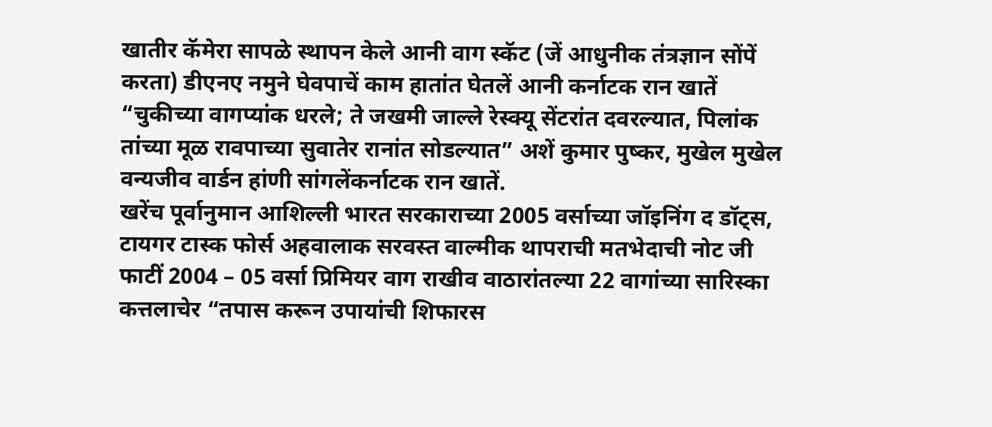खातीर कॅमेरा सापळे स्थापन केले आनी वाग स्कॅट (जें आधुनीक तंत्रज्ञान सोंपें करता) डीएनए नमुने घेवपाचें काम हातांत घेतलें आनी कर्नाटक रान खातें “चुकीच्या वागप्यांक धरले; ते जखमी जाल्ले रेस्क्यू सेंटरांत दवरल्यात, पिलांक तांच्या मूळ रावपाच्या सुवातेर रानांत सोडल्यात” अशें कुमार पुष्कर, मुखेल मुखेल वन्यजीव वार्डन हांणी सांगलेंकर्नाटक रान खातें.
खरेंच पूर्वानुमान आशिल्ली भारत सरकाराच्या 2005 वर्साच्या जॉइनिंग द डॉट्स, टायगर टास्क फोर्स अहवालाक सरवस्त वाल्मीक थापराची मतभेदाची नोट जी फाटीं 2004 – 05 वर्सा प्रिमियर वाग राखीव वाठारांतल्या 22 वागांच्या सारिस्का कत्तलाचेर “तपास करून उपायांची शिफारस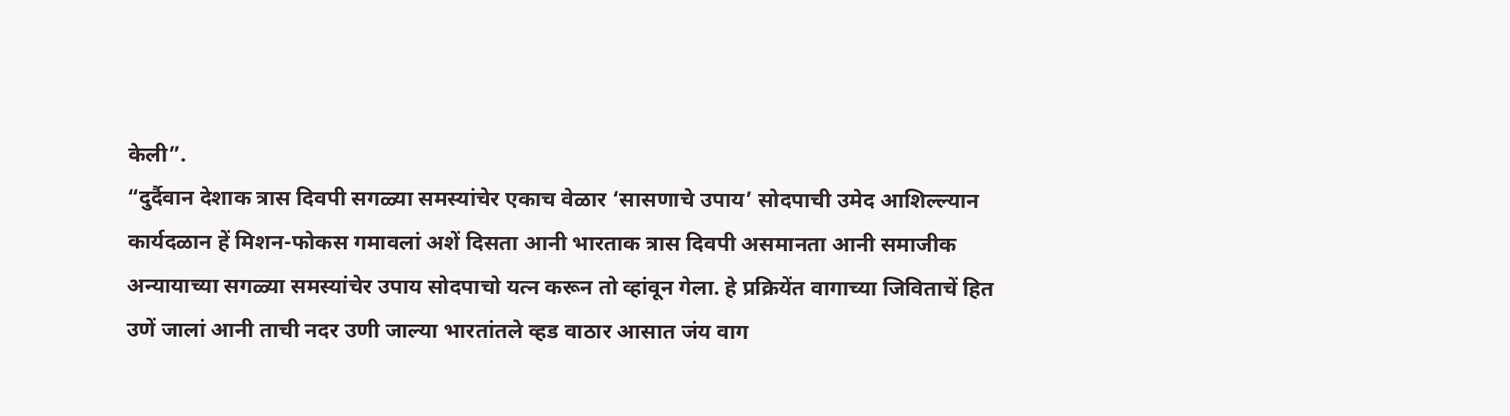केली”.
“दुर्दैवान देशाक त्रास दिवपी सगळ्या समस्यांचेर एकाच वेळार ‘सासणाचे उपाय’ सोदपाची उमेद आशिल्ल्यान कार्यदळान हें मिशन-फोकस गमावलां अशें दिसता आनी भारताक त्रास दिवपी असमानता आनी समाजीक अन्यायाच्या सगळ्या समस्यांचेर उपाय सोदपाचो यत्न करून तो व्हांवून गेला. हे प्रक्रियेंत वागाच्या जिविताचें हित उणें जालां आनी ताची नदर उणी जाल्या भारतांतले व्हड वाठार आसात जंय वाग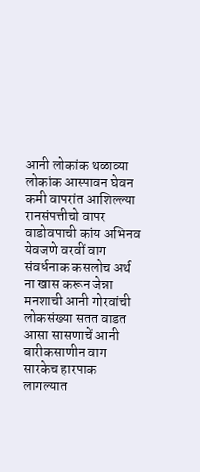आनी लोकांक थळाव्या लोकांक आस्पावन घेवन कमी वापरांत आशिल्ल्या रानसंपत्तीचो वापर वाडोवपाची कांय अभिनव येवजणे वरवीं वाग संवर्धनाक कसलोच अर्थ ना खास करून जेन्ना मनशाची आनी गोरवांची लोकसंख्या सतत वाडत आसा सासणाचें आनी बारीकसाणीन वाग सारकेच हारपाक लागल्यात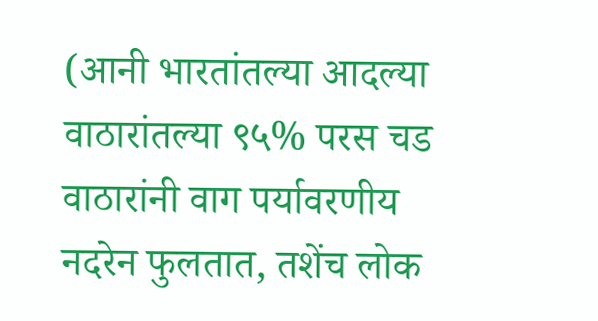(आनी भारतांतल्या आदल्या वाठारांतल्या ९५% परस चड वाठारांनी वाग पर्यावरणीय नदरेन फुलतात, तशेंच लोक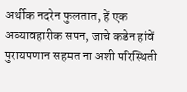अर्थीक नदरेन फुलतात, हें एक अव्यावहारीक सपन, जाचे कडेन हांवें पुरायपणान सहमत ना अशी परिस्थिती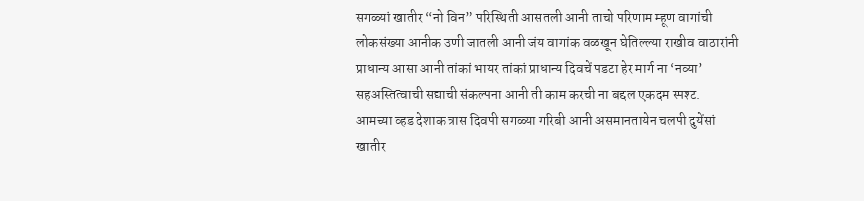सगळ्यां खातीर “नो विन” परिस्थिती आसतली आनी ताचो परिणाम म्हूण वागांची लोकसंख्या आनीक उणी जातली आनी जंय वागांक वळखून घेतिल्ल्या राखीव वाठारांनी प्राधान्य आसा आनी तांकां भायर तांकां प्राधान्य दिवचें पडटा हेर मार्ग ना ‘नव्या’ सहअस्तित्वाची सद्याची संकल्पना आनी ती काम करची ना बद्दल एकदम स्पश्ट.
आमच्या व्हड देशाक त्रास दिवपी सगळ्या गरिबी आनी असमानतायेन चलपी दुयेंसां खातीर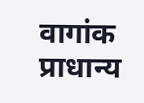वागांक प्राधान्य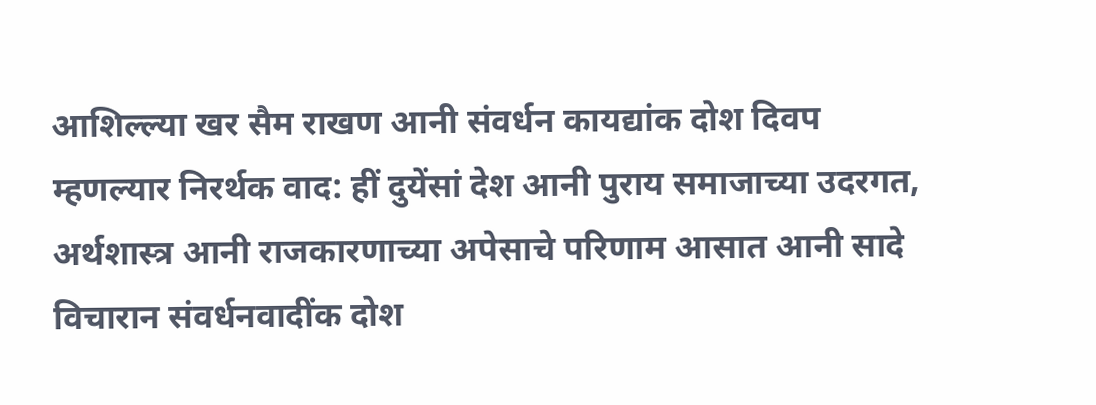आशिल्ल्या खर सैम राखण आनी संवर्धन कायद्यांक दोश दिवप म्हणल्यार निरर्थक वाद: हीं दुयेंसां देश आनी पुराय समाजाच्या उदरगत, अर्थशास्त्र आनी राजकारणाच्या अपेसाचे परिणाम आसात आनी सादे विचारान संवर्धनवादींक दोश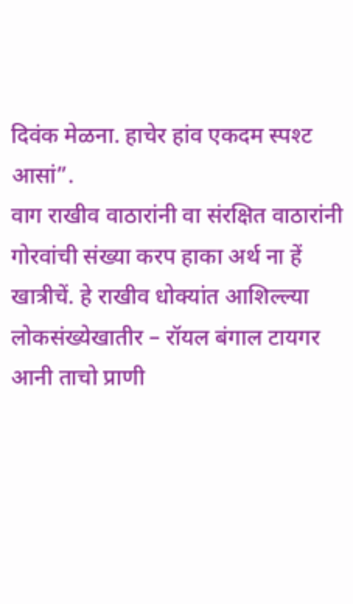दिवंक मेळना. हाचेर हांव एकदम स्पश्ट आसां”.
वाग राखीव वाठारांनी वा संरक्षित वाठारांनी गोरवांची संख्या करप हाका अर्थ ना हें खात्रीचें. हे राखीव धोक्यांत आशिल्ल्या लोकसंख्येखातीर – रॉयल बंगाल टायगर आनी ताचो प्राणी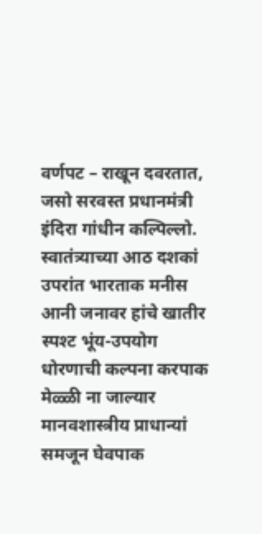वर्णपट – राखून दवरतात, जसो सरवस्त प्रधानमंत्री इंदिरा गांधीन कल्पिल्लो. स्वातंत्र्याच्या आठ दशकां उपरांत भारताक मनीस आनी जनावर हांचे खातीर स्पश्ट भूंय-उपयोग धोरणाची कल्पना करपाक मेळ्ळी ना जाल्यार मानवशास्त्रीय प्राधान्यां समजून घेवपाक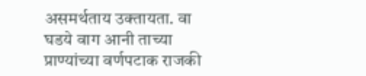असमर्थताय उक्तायता. वा घडये वाग आनी ताच्या प्राण्यांच्या वर्णपटाक राजकी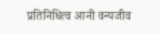प्रतिनिधित्व आनी वन्यजीव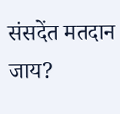संसदेंत मतदान जाय?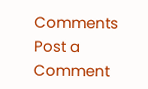Comments
Post a Comment